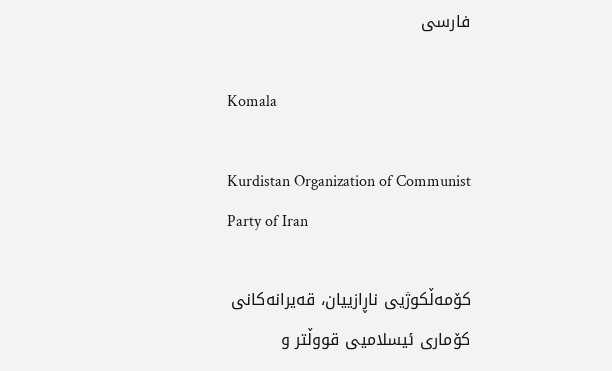فارسی

Komala

Kurdistan Organization of Communist Party of Iran

کۆمەڵکوژیی ناڕازییان، قەیرانەکانی کۆماری ئیسلامیی قووڵتر و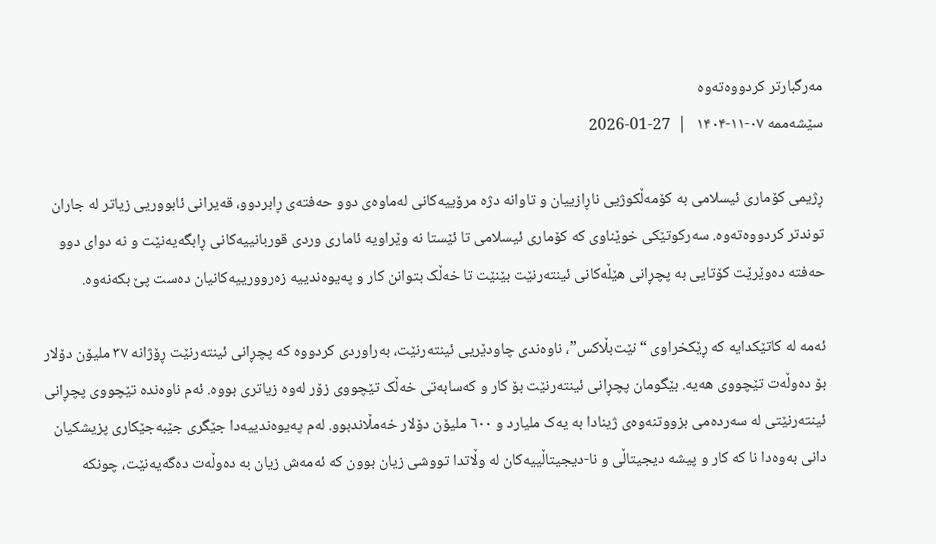مەرگبارتر کردووەتەوە
سێشەممە ۰۷-۱۱-۱۴۰۴   |  27-01-2026

ڕژیمی کۆماری ئیسلامی بە کۆمەڵکوژیی ناڕازییان و تاوانە دژە مرۆییەکانی لەماوەی دوو حەفتەی ڕابردوو، قەیرانی ئابووریی زیاتر لە جاران توندتر کردووەتەوە. سەرکوتێکی خوێناوی کە کۆماری ئیسلامی تا ئێستا نە وێراویە ئاماری وردی قوربانییەکانی ڕابگەیەنێت و نە دوای دوو حەفتە دەوێرێت کۆتایی بە پچڕانی هێڵەکانی ئینتەرنێت بێنێت تا خەڵک بتوانن کار و پەیوەندییە زەروورییەکانیان دەست پێ بکەنەوە.

ئەمە لە کاتێکدایە کە ڕێکخراوی “نێت‌بڵاکس”، ناوەندی چاودێریی ئینتەرنێت، بەراوردی کردووە کە پچڕانی ئینتەرنێت ڕۆژانە ٣٧ ملیۆن دۆلار بۆ دەوڵەت تێچووی هەیە. بێگومان پچڕانی ئینتەرنێت بۆ کار و کەسابەتی خەڵک تێچووی زۆر لەوە زیاتری بووە. ئەم ناوەندە تێچووی پچڕانی ئینتەرنێتی لە سەردەمی بزووتنەوەی ژینادا بە یەک ملیارد و ٦٠٠ ملیۆن دۆلار خەمڵاندبوو. لەم پەیوەندییەدا جێگری جێبەجێکاری پزیشکیان دانی بەوەدا نا کە کار و پیشە دیجیتاڵی و نا-دیجیتاڵییەکان لە وڵاتدا تووشی زیان بوون کە ئەمەش زیان بە دەوڵەت دەگەیەنێت، چونکە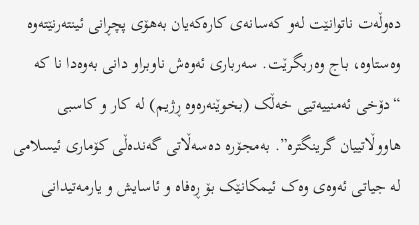دەوڵەت ناتوانێت لەو کەسانەی کارەکەیان بەهۆی پچڕانی ئینتەرنێتەوە وەستاوە، باج وەربگرێت. سەرباری ئەوەش ناوبراو دانی بەوەدا نا کە “دۆخی ئەمنییەتیی خەڵک (بخوێنەرەوە ڕژیم) لە کار و کاسبی هاووڵاتییان گرینگترە”. بەمجۆرە دەسەڵاتی گەندەڵی کۆماری ئیسلامی لە جیاتی ئەوەی وەک ئیمکانێک بۆ ڕەفاه و ئاسایش و یارمەتیدانی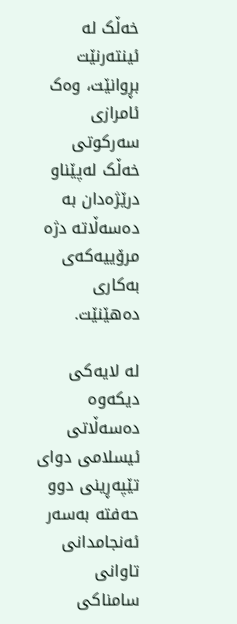خەڵک لە ئینتەرنێت بڕوانێت، وەک ئامرازی سەرکوتی خەڵک لەپێناو درێژەدان بە دەسەڵاتە دژە مرۆییەکەی بەکاری دەهێنێت.

لە لایەکی دیکەوە دەسەڵاتی ئیسلامی دوای تێپەڕینی دوو حەفتە بەسەر ئەنجامدانی تاوانی سامناکی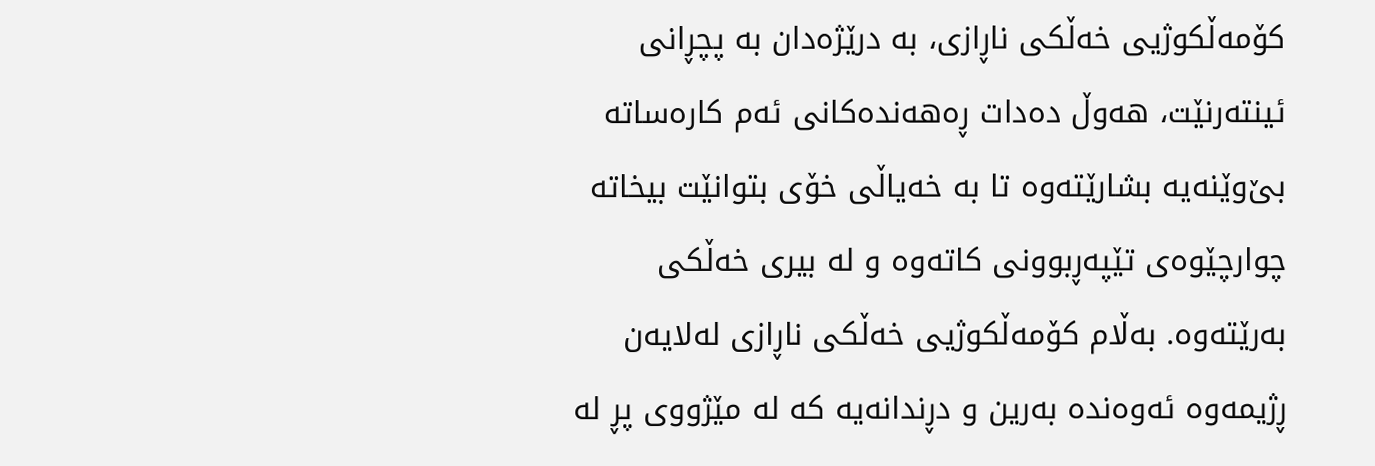کۆمەڵکوژیی خەڵکی ناڕازی، بە درێژەدان بە پچڕانی ئینتەرنێت، هەوڵ دەدات ڕەهەندەکانی ئەم کارەساتە بێ‌وێنەیە بشارێتەوە تا بە خەیاڵی خۆی بتوانێت بیخاتە چوارچێوەی تێپەڕبوونی کاتەوە و لە بیری خەڵکی بەرێتەوە. بەڵام کۆمەڵکوژیی خەڵکی ناڕازی لەلایەن ڕژیمەوە ئەوەندە بەرین و دڕندانەیە کە لە مێژووی پڕ لە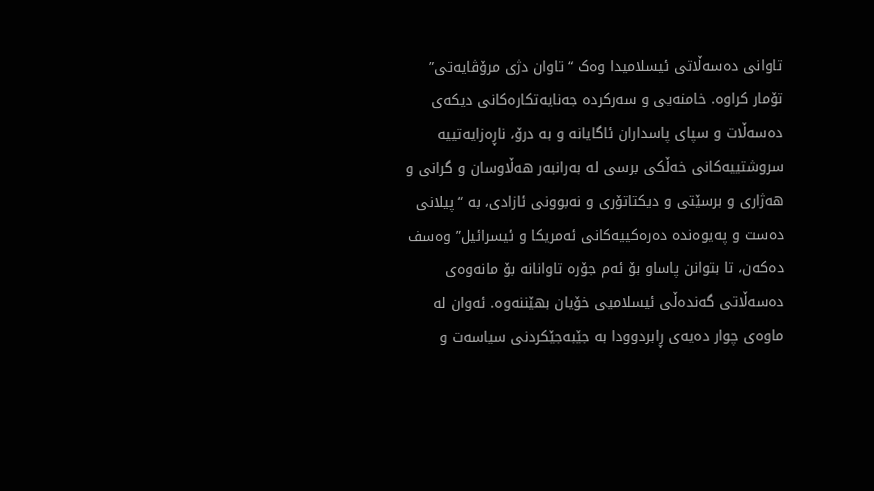تاوانی دەسەڵاتی ئیسلامیدا وەک “تاوان دژی مرۆڤایەتی” تۆمار کراوە. خامنەیی و سەرکردە جەنایەتکارەکانی دیکەی دەسەڵات و سپای پاسداران ئاگایانە و بە درۆ، ناڕەزایەتییە سروشتییەکانی خەڵکی برسی لە بەرانبەر هەڵاوسان و گرانی و هەژاری و برسێتی و دیکتاتۆری و نەبوونی ئازادی، بە “پیلانی دەست و پەیوەندە دەرەکییەکانی ئەمریکا و ئیسرائیل” وەسف دەکەن، تا بتوانن پاساو بۆ ئەم جۆرە تاوانانە بۆ مانەوەی دەسەڵاتی گەندەڵی ئیسلامیی خۆیان بهێننەوە. ئەوان لە ماوەی چوار دەیەی ڕابردوودا بە جێبەجێکردنی سیاسەت و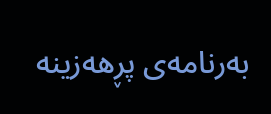بەرنامەی پڕهەزینە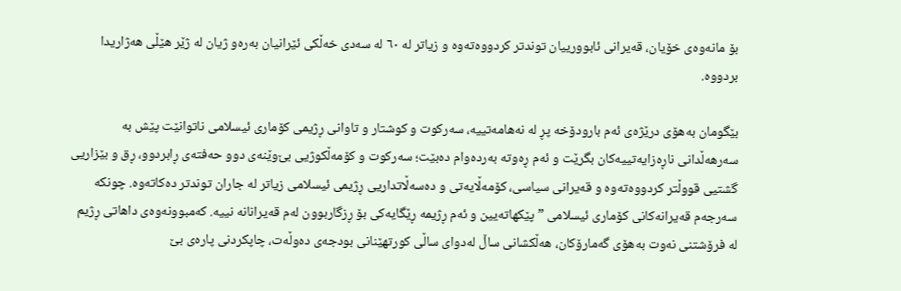بۆ مانەوەی خۆیان، قەیرانی ئابوورییان توندتر کردووەتەوە و زیاتر لە ٦٠ لە سەدی خەڵکی ئێرانیان بەرەو ژیان لە ژێر هێڵی هەژاریدا بردووە.

بێگومان بەهۆی درێژەی ئەم بارودۆخە پڕ لە نەهامەتییە، سەرکوت و کوشتار و تاوانی ڕژیمی کۆماری ئیسلامی ناتوانێت پێش بە سەرهەڵدانی ناڕەزایەتییەکان بگرێت و ئەم ڕەوتە بەردەوام دەبێت؛ سەرکوت و کۆمەڵکوژیی بێ‌وێنەی دوو حەفتەی ڕابردوو، ڕق و بێزاریی گشتیی قووڵتر کردووەتەوە و قەیرانی سیاسی، کۆمەڵایەتی و دەسەڵاتداریی ڕژیمی ئیسلامی زیاتر لە جاران توندتر دەکاتەوە. چونکە سەرجەم قەیرانەکانی کۆماری ئیسلامی ” پێکهاتەیین و ئەم ڕژیمە ڕێگایەکی بۆ ڕزگاربوون لەم قەیرانانە نییە. کەمبوونەوەی داهاتی ڕژیم لە فرۆشتنی نەوت بەهۆی گەمارۆکان، هەڵکشانی ساڵ لەدوای ساڵی کورتهێنانی بودجەی دەوڵەت، چاپکردنی پارەی بێ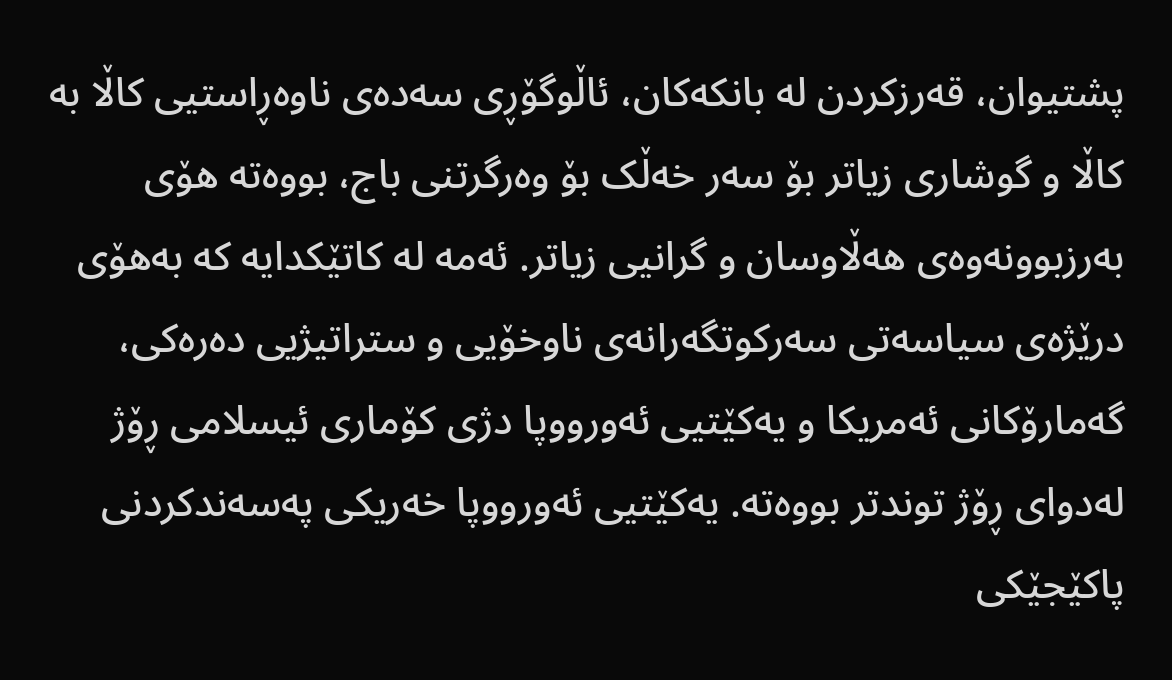پشتیوان، قەرزکردن لە بانکەکان، ئاڵوگۆڕی سەدەی ناوەڕاستیی کاڵا بە کاڵا و گوشاری زیاتر بۆ سەر خەڵک بۆ وەرگرتنی باج، بووەتە هۆی بەرزبوونەوەی هەڵاوسان و گرانیی زیاتر. ئەمە لە کاتێکدایە کە بەهۆی درێژەی سیاسەتی سەرکوتگەرانەی ناوخۆیی و ستراتیژیی دەرەکی، گەمارۆکانی ئەمریکا و یەکێتیی ئەورووپا دژی کۆماری ئیسلامی ڕۆژ لەدوای ڕۆژ توندتر بووەتە. یەکێتیی ئەورووپا خەریکی پەسەندکردنی پاکێجێکی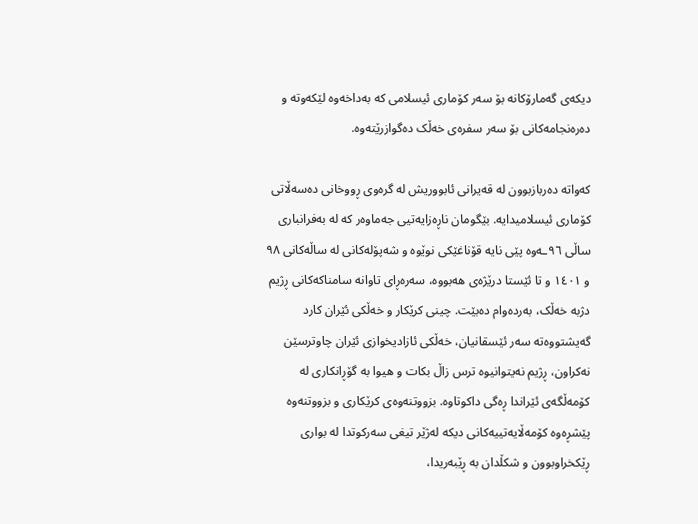دیکەی گەمارۆکانە بۆ سەر کۆماری ئیسلامی کە بەداخەوە لێکەوتە و دەرەنجامەکانی بۆ سەر سفرەی خەڵک دەگوازرێتەوە.

کەواتە دەربازبوون لە قەیرانی ئابووریش لە گرەوی ڕووخانی دەسەڵاتی کۆماری ئیسلامیدایە. بێگومان ناڕەزایەتیی جەماوەر کە لە بەفرانباری ساڵی ٩٦ـەوە پێی نایە قۆناغێکی نوێوە و شەپۆلەکانی لە ساڵەکانی ٩٨ و ١٤٠١ و تا ئێستا درێژەی هەبووە، سەرەڕای تاوانە سامناکەکانی ڕژیم دژبە خەڵک، بەردەوام دەبێت. چینی کرێکار و خەڵکی ئێران کارد گەیشتووەتە سەر ئێسقانیان، خەڵکی ئازادیخوازی ئێران چاوترسێن نەکراون، ڕژیم نەیتوانیوە ترس زاڵ بکات و هیوا بە گۆڕانکاری لە کۆمەڵگەی ئێراندا ڕەگی داکوتاوە. بزووتنەوەی کرێکاری و بزووتنەوە پێشڕەوە کۆمەڵایەتییەکانی دیکە لەژێر تیغی سەرکوتدا لە بواری ڕێکخراوبوون و شکڵدان بە ڕێبەریدا،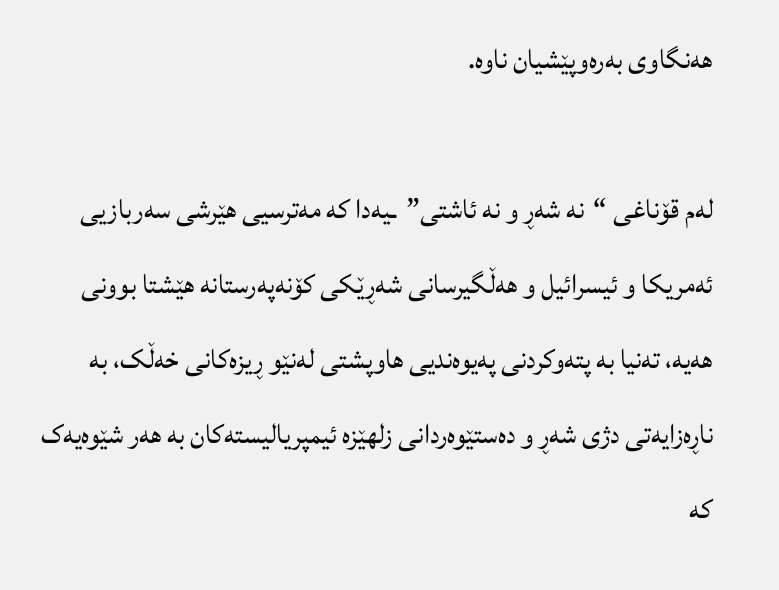هەنگاوی بەرەوپێشیان ناوە.

لەم قۆناغی “نە شەڕ و نە ئاشتی”ـیەدا کە مەترسیی هێرشی سەربازیی ئەمریکا و ئیسرائیل و هەڵگیرسانی شەڕێکی کۆنەپەرستانە هێشتا بوونی هەیە، تەنیا بە پتەوکردنی پەیوەندیی هاوپشتی لەنێو ڕیزەکانی خەڵک، بە ناڕەزایەتی دژی شەڕ و دەستێوەردانی زلهێزە ئیمپریالیستەکان بە هەر شێوەیەک کە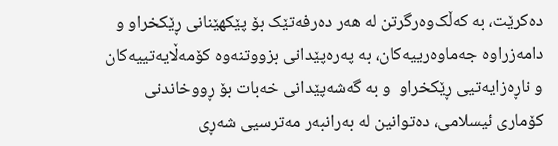دەکرێت، بە کەڵک‌وەرگرتن لە هەر دەرفەتێک بۆ پێکهێنانی ڕێکخراو و دامەزراوە جەماوەرییەکان، بە پەرەپێدانی بزووتنەوە کۆمەڵایەتییەکان و ناڕەزایەتیی ڕێکخراو  و بە گەشەپێدانی خەبات بۆ ڕووخاندنی کۆماری ئیسلامی، دەتوانین لە بەرانبەر مەترسیی شەڕی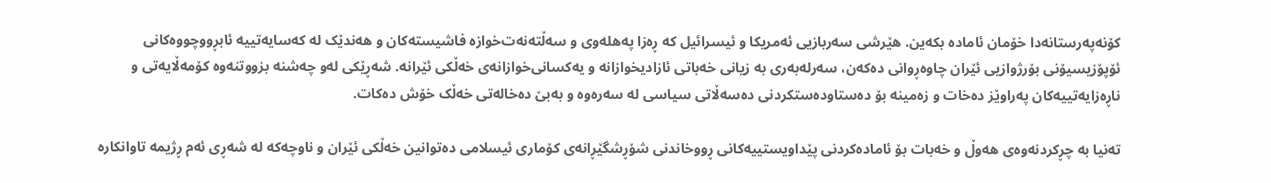کۆنەپەرستانەدا خۆمان ئامادە بکەین. هێرشی سەربازیی ئەمریکا و ئیسرائیل کە ڕەزا پەهلەوی و سەڵتەنەت‌خوازە فاشیستەکان و هەندێک لە کەسایەتییە ئابڕووچووەکانی ئۆپۆزیسیۆنی بۆرژوازیی ئێران چاوەڕوانی دەکەن، سەرلەبەری بە زیانی خەباتی ئازادیخوازانە و یەکسانی‌خوازانەی خەڵکی ئێرانە. شەڕێکی لەو چەشنە بزووتنەوە کۆمەڵایەتی و ناڕەزایەتییەکان پەراوێز دەخات و زەمینە بۆ دەستاودەستکردنی دەسەڵاتی سیاسی لە سەرەوە و بەبێ دەخالەتی خەڵک خۆش دەکات.

تەنیا بە چڕکردنەوەی هەوڵ و خەبات بۆ ئامادەکردنی پێداویستییەکانی ڕووخاندنی شۆڕشگێڕانەی کۆماری ئیسلامی دەتوانین خەڵکی ئێران و ناوچەکە لە شەڕی ئەم ڕژیمە تاوانکارە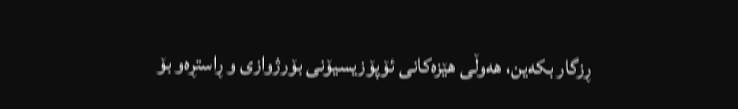ڕزگار بکەین، هەوڵی هێزەکانی ئۆپۆزیسیۆنی بۆرژوازی و ڕاستڕەو بۆ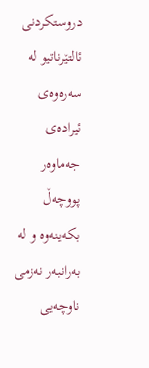دروستکردنی ئالتێرناتیو لە سەرەوەی ئیرادەی جەماوەر پووچەڵ بکەینەوە و لە بەرانبەر نەزمی ناوچەیی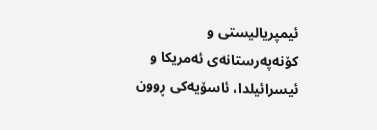ئیمپریالیستی و کۆنەپەرستانەی ئەمریکا و ئیسرائیلدا، ئاسۆیەکی ڕوون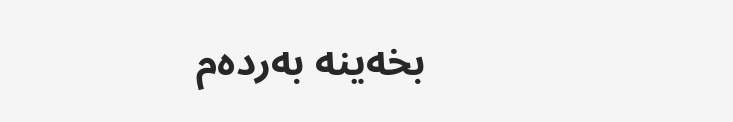بخەینە بەردەم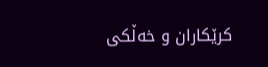کرێکاران و خەڵکی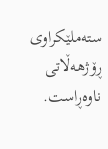ستەملێکراوی ڕۆژهەڵاتی ناوەڕاست.